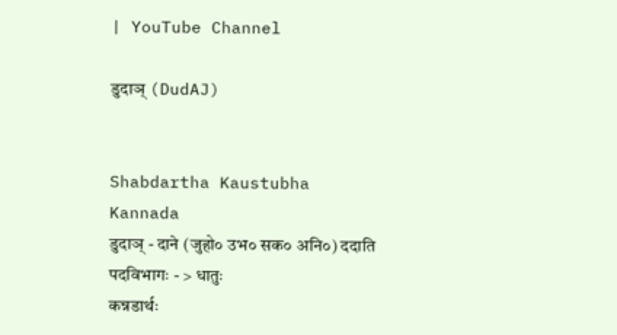| YouTube Channel

डुदाञ् (DudAJ)


Shabdartha Kaustubha
Kannada
डुदाञ् - दाने (जुहो० उभ० सक० अनि०) ददाति
पदविभागः - > धातुः
कन्नडार्थः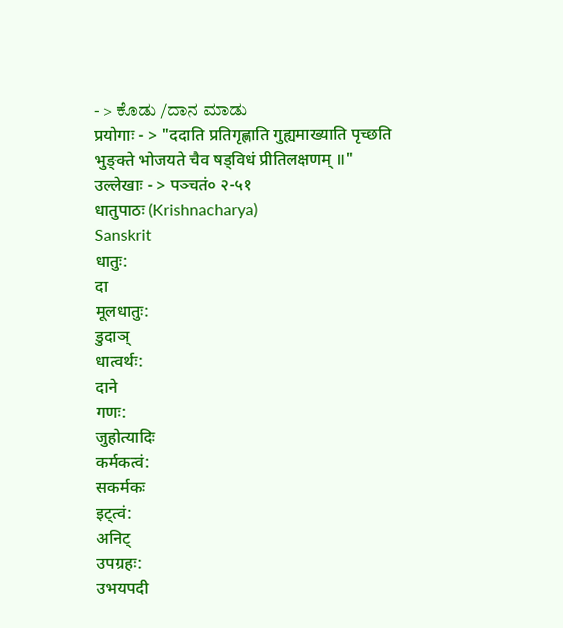- > ಕೊಡು /ದಾನ ಮಾಡು
प्रयोगाः - > "ददाति प्रतिगृह्णाति गुह्यमाख्याति पृच्छति भुङ्क्ते भोजयते चैव षड्विधं प्रीतिलक्षणम् ॥"
उल्लेखाः - > पञ्चतं० २-५१
धातुपाठः (Krishnacharya)
Sanskrit
धातुः:
दा
मूलधातुः:
डुदाञ्
धात्वर्थः:
दाने
गणः:
जुहोत्यादिः
कर्मकत्वं:
सकर्मकः
इट्त्वं:
अनिट्
उपग्रहः:
उभयपदी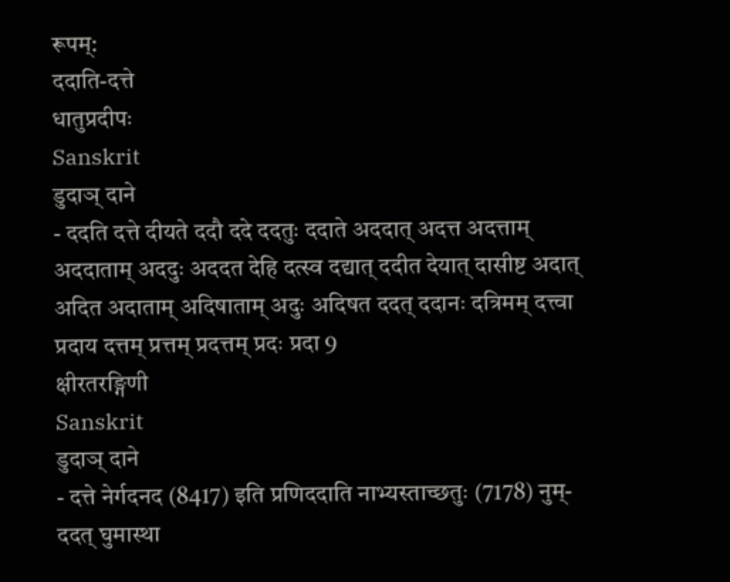रूपम्:
ददाति-दत्ते
धातुप्रदीपः
Sanskrit
डुदाञ् दाने
- ददति दत्ते दीयते ददौ ददे ददतुः ददाते अददात् अदत्त अदत्ताम् अददाताम् अददुः अददत देहि दत्स्व दद्यात् ददीत देयात् दासीष्ट अदात् अदित अदाताम् अदिषाताम् अदुः अदिषत ददत् ददानः दत्रिमम् दत्त्वा प्रदाय दत्तम् प्रत्तम् प्रदत्तम् प्रदः प्रदा 9
क्षीरतरङ्गिणी
Sanskrit
डुदाञ् दाने
- दत्ते नेर्गदनद (8417) इति प्रणिददाति नाभ्यस्ताच्छतुः (7178) नुम्-ददत् घुमास्था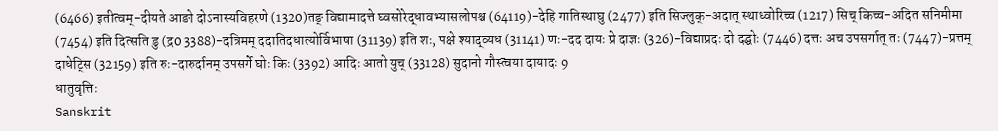(6466) इतीत्वम्-दीयते आङो दोऽनास्यविहरणे (1320)तङ् विद्यामादत्ते घ्वसोरेद्धावभ्यासलोपश्च (64119)-देहि गातिस्थाघु (2477) इति सिज्लुक्-अदात् स्थाध्वोरिच्च (1217) सिच् किच्च-अदित सनिमीमा (7454) इति दित्सति डु (द्र0 3388)-दत्रिमम् ददातिदधात्योर्विभाषा (31139) इति शः, पक्षे श्याद्व्यध (31141) णः-दद दायः प्रे दाज्ञः (326)-विद्याप्रदः दो दद्घोः (7446) दत्तः अच उपसर्गात् तः (7447)-प्रत्तम् दाधेट्सि (32159) इति रुः-दारुर्दानम् उपसर्गे घोः किः (3392) आदिः आतो युच् (33128) सुदानो गौस्त्वया दायादः 9
धातुवृत्तिः
Sanskrit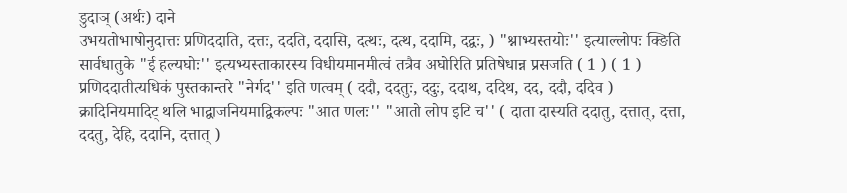डुदाञ् (अर्थः) दाने
उभयतोभाषोनुदात्तः प्रणिददाति, दत्तः, ददति, ददासि, दत्थः, दत्थ, ददामि, दद्वः, ) "श्नाभ्यस्तयोः'' इत्याल्लोपः क्ङिति सार्वधातुके "ई हल्यघोः'' इत्यभ्यस्ताकारस्य विधीयमानमीत्वं तत्रैव अघोरिति प्रतिषेधान्न प्रसजति ( 1 ) ( 1 ) प्रणिददातीत्यधिकं पुस्तकान्तरे "नेर्गद'' इति णत्वम् ( ददौ, ददतुः, ददुः, ददाथ, ददिथ, दद, ददौ, ददिव ) क्रादिनियमादिट् थलि भाद्वाजनियमाद्विकल्पः "आत णलः'' "आतो लोप इटि च'' ( दाता दास्यति ददातु, दत्तात्, दत्ता, ददतु, देहि, ददानि, दत्तात् )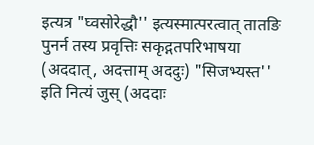इत्यत्र "घ्वसोरेद्धौ'' इत्यस्मात्परत्वात् तातङि पुनर्न तस्य प्रवृत्तिः सकृद्गतपरिभाषया (अददात्, अदत्ताम् अददुः) "सिजभ्यस्त'' इति नित्यं जुस् (अददाः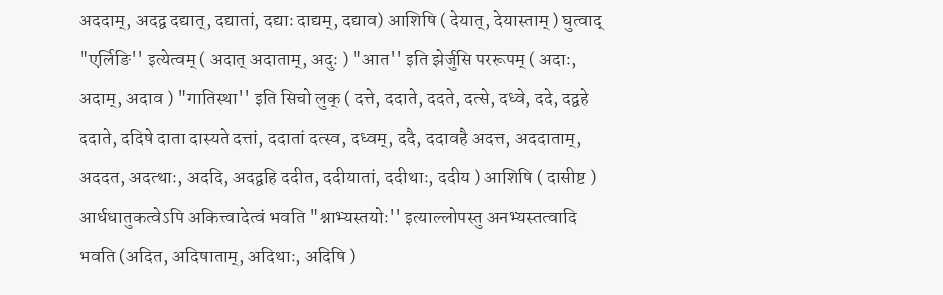अददाम्, अदद्व दद्यात्, दद्यातां, दद्याः दाद्यम्, दद्याव) आशिषि ( देयात्, देयास्ताम् ) घुत्वाद् "एर्लिङि'' इत्येत्वम् ( अदात् अदाताम्, अदुः ) "आत'' इति झेर्जुसि पररूपम् ( अदाः, अदाम्, अदाव ) "गातिस्था'' इति सिचो लुक् ( दत्ते, ददाते, ददते, दत्से, दध्वे, ददे, दद्वहे ददाते, ददिषे दाता दास्यते दत्तां, ददातां दत्स्व, दध्वम्, ददै, ददावहै अदत्त, अददाताम्, अददत, अदत्थाः, अददि, अदद्वहि ददीत, ददीयातां, ददीथाः, ददीय ) आशिषि ( दासीष्ट ) आर्धधातुकत्वेऽपि अकित्त्वादेत्वं भवति "श्नाभ्यस्तयोः'' इत्याल्लोपस्तु अनभ्यस्तत्वादि भवति (अदित, अदिषाताम्, अदिथाः, अदिषि )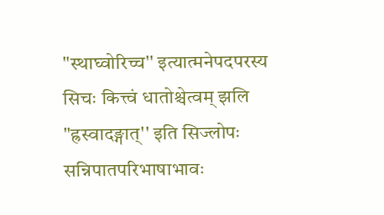"स्थाघ्वोरिच्च'' इत्यात्मनेपदपरस्य सिचः कित्त्वं धातोश्चेत्वम् झलि "ह्रस्वादङ्गात्'' इति सिज्लोपः सन्निपातपरिभाषाभावः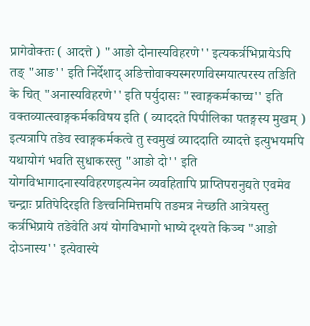प्रागेवोक्तः ( आदत्ते ) "आङो दोनास्यविहरणे'' इत्यकर्त्रभिप्रायेऽपि तङ् "आङ'' इति निर्देशाद् अङित्तोवाक्यस्मरणविस्मयात्परस्य तङिति के चित् "अनास्यविहरणे'' इति पर्युदासः "स्वाङ्गकर्मकाच्च'' इति वक्तव्यात्स्वाङ्गकर्मकविषय इति ( व्याददते पिपीलिका पतङ्गस्य मुखम् ) इत्यत्रापि तङेव स्वाङ्गकर्मकत्वे तु स्वमुखं व्याददाति व्यादत्ते इत्युभयमपि यथायोगं भवति सुधाकरस्तु "आङो दो'' इति योगविभागादनास्यविहरणइत्यनेन व्यवहितापि प्राप्तिपरानुद्यते एवमेव चन्द्राः प्रतिपेदिरइति ङित्त्वनिमित्तमपि तङमत्र नेच्छति आत्रेयस्तु कर्त्रभिप्राये तङेवेति अयं योगविभागो भाष्ये दृश्यते किञ्च "आङो दोऽनास्य'' इत्येवास्ये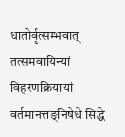धातोर्वृत्सम्भवात् तत्समवायिन्यां विहरणक्रियायां वर्तमानत्तङ्निषेधे सिद्धे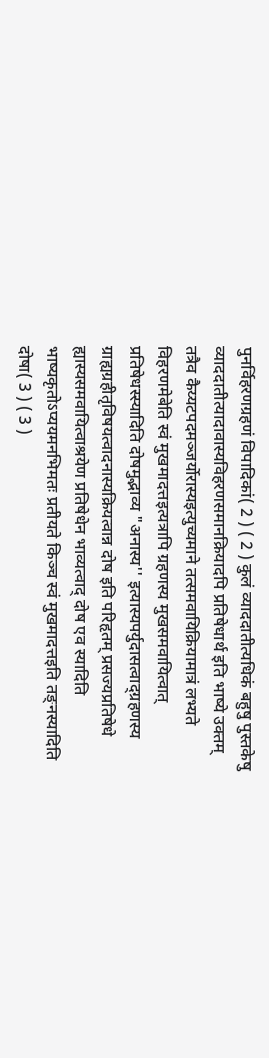पुनर्विहरणग्रहणं विपादिकां( 2 ) ( 2 ) कुलं व्याददातीत्यधिकं बहुषु पुस्तकेषु व्याददातीत्यादावास्यविहरणसमानक्रियादपि प्रतिषेधार्थ इति भाष्ये उक्तम् तत्रैव कैय्यटपदमञ्जर्योरास्यइत्युच्यमाने तत्समवायिक्रियामात्रं लभ्यते विहरणमेबेति स्वं मुखमादत्तइत्यत्रापि ग्रहणस्य मुखसमवायित्वात् प्रतिषेधस्स्यादिति दोषमुद्भाव्य "अनास्य'' इत्यास्यपर्युदासत्वाद्ग्रहणस्य ग्राह्यग्रहीतृविषयत्वादनास्यक्रियत्वान्न दोष इति परिहृतम् प्रसज्यप्रतिषेधे ह्यास्यसमवायित्वाश्रयेण प्रतिषेधेन भाव्यत्वाद् दोष एव स्यादिति भाष्यकृतोऽप्ययमनभिमतः प्रतीयते किञ्च स्वं मुखमादत्तइति तङ्नस्यादिति दोषा( 3 ) ( 3 )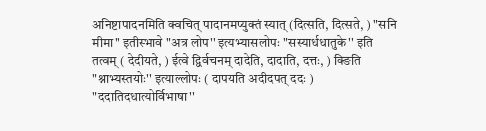अनिष्टापादनमिति क्वचित् पादानमप्युक्तं स्यात् (दित्सति, दित्सते, ) "सनि मीमा'' इतीस्भावे "अत्र लोप'' इत्यभ्यासलोपः "सस्यार्धधातुके'' इति तत्वम् ( देदीयते, ) ईत्वे द्विर्वचनम् दादेति, दादाति, दत्तः, ) क्ङिति "श्नाभ्यस्तयोः'' इत्याल्लोपः ( दापयति अदीदपत् ददः ) "ददातिदधात्योर्विभाषा''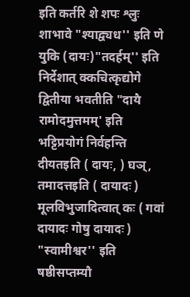इति कर्तरि शे शपः श्लुः शाभावे "श्याद्व्यध'' इति णे युकि (दायः)"तदर्हम्'' इति निर्देशात् क्कचित्कृद्योगे द्वितीया भवतीति "दायै रामोदमुत्तमम्' इति भट्टिप्रयोगं निर्वहन्ति दीयतइति ( दायः, ) घञ्, तमादत्तइति ( दायादः ) मूलविभुजादित्वात् कः ( गवां दायादः गोषु दायादः ) "स्वामीश्वर'' इति षष्ठीसप्तम्यौ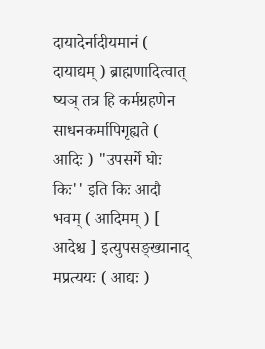दायादेर्नादीयमानं ( दायाद्यम् ) ब्राह्मणादित्वात् ष्यञ् तत्र हि कर्मग्रहणेन साधनकर्मापिगृह्यते ( आदिः ) "उपसर्गे घोः किः'' इति किः आदौ भवम् ( आदिमम् ) [ आदेश्च ] इत्युपसङ्ख्यानाद् मप्रत्ययः ( आद्यः )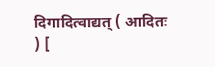दिगादित्वाद्यत् ( आदितः ) [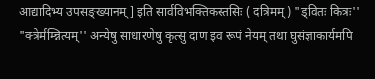आद्यादिभ्य उपसङ्ख्यानम् ] इति सार्वविभक्तिकस्तसिः ( दत्रिमम् ) "ड्वितः कित्रः'' "क्त्रेर्मम्न्नित्यम्'' अन्येषु साधारणेषु कृत्सु दाण इव रूपं नेयम् तथा घुसंज्ञाकार्यमपि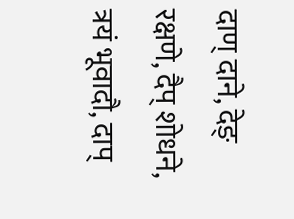दाण् दाने, देङ् रक्षणे, दैप् शोधने, त्रयं भूवादौ, दाप्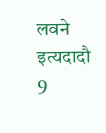लवने इत्यदादौ 9